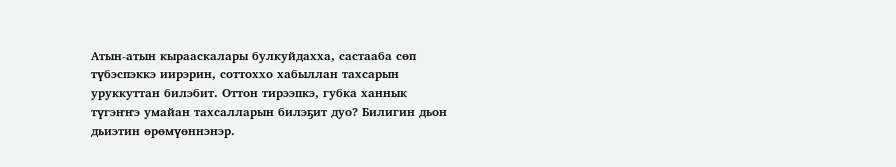Атын-атын кырааскалары булкуйдахха, састааба сөп түбэспэккэ иирэрин, соттоххо хабыллан тахсарын уруккуттан билэбит. Оттон тирээпкэ, губка ханнык түгэҥҥэ умайан тахсалларын билэҕит дуо? Билигин дьон дьиэтин өрөмүөннэнэр.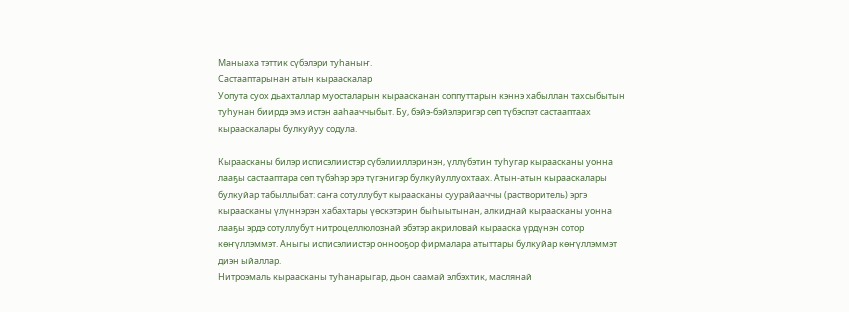Маныаха тэттик сүбэлэри туһаныҥ.
Састааптарынан атын кырааскалар
Уопута суох дьахталлар муосталарын кыраасканан соппуттарын кэннэ хабыллан тахсыбытын туһунан биирдэ эмэ истэн ааһааччыбыт. Бу, бэйэ-бэйэлэригэр сөп түбэспэт састааптаах кырааскалары булкуйуу содула.

Кыраасканы билэр исписэлиистэр сүбэлииллэринэн, үллүбэтин туһугар кыраасканы уонна лааҕы састааптара сөп түбэһэр эрэ түгэнигэр булкуйуллуохтаах. Атын-атын кырааскалары булкуйар табыллыбат: саҥа сотуллубут кыраасканы суурайааччы (растворитель) эргэ кыраасканы үлүннэрэн хабахтары үөскэтэрин быһыытынан, алкиднай кыраасканы уонна лааҕы эрдэ сотуллубут нитроцеллюлознай эбэтэр акриловай кырааска үрдүнэн сотор көҥүллэммэт. Аныгы исписэлиистэр оннооҕор фирмалара атыттары булкуйар көҥүллэммэт диэн ыйаллар.
Нитроэмаль кыраасканы туһанарыгар, дьон саамай элбэхтик, маслянай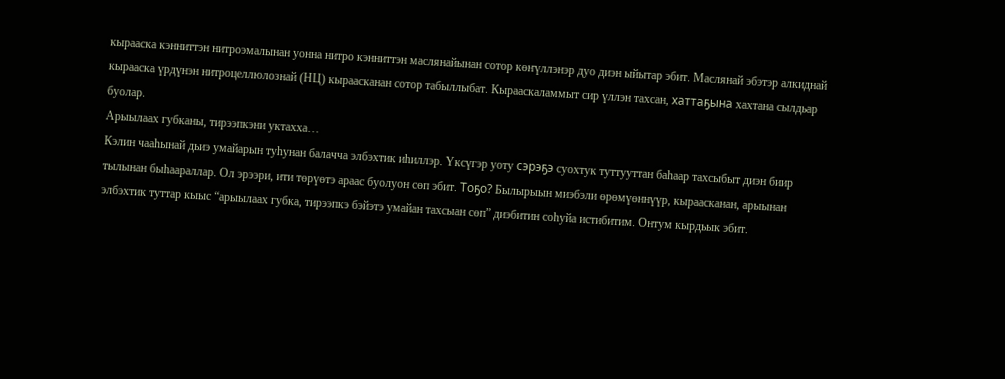кырааска кэнниттэн нитроэмалынан уонна нитро кэнниттэн маслянайынан сотор көҥүллэнэр дуо диэн ыйытар эбит. Маслянай эбэтэр алкиднай кырааска үрдүнэн нитроцеллюлознай (НЦ) кыраасканан сотор табыллыбат. Кырааскаламмыт сир үллэн тахсан, хаттаҕына хахтана сылдьар буолар.
Арыылаах губканы, тирээпкэни уктахха…
Кэлин чааһынай дьиэ умайарын туһунан балачча элбэхтик иһиллэр. Үксүгэр уоту сэрэҕэ суохтук туттууттан баһаар тахсыбыт диэн биир тылынан быһаараллар. Ол эрээри, ити төрүөтэ араас буолуон сөп эбит. Тоҕо? Былырыын миэбэли өрөмүөннүүр, кыраасканан, арыынан элбэхтик туттар кыыс “арыылаах губка, тирээпкэ бэйэтэ умайан тахсыан сөп” диэбитин соһуйа истибитим. Онтум кырдьык эбит.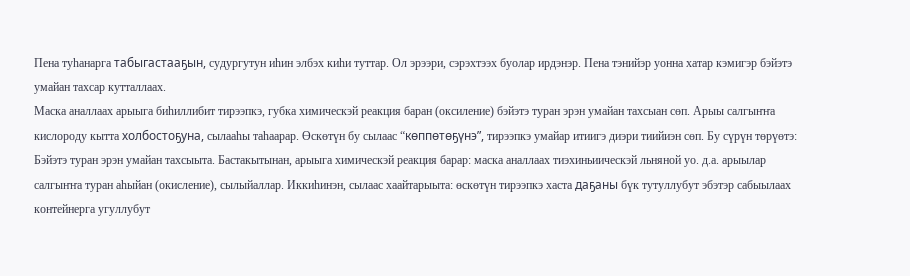Пена туһанарга табыгастааҕын, судургутун иһин элбэх киһи туттар. Ол эрээри, сэрэхтээх буолар ирдэнэр. Пена тэнийэр уонна хатар кэмигэр бэйэтэ умайан тахсар кутталлаах.
Маска аналлаах арыыга биһиллибит тирээпкэ, губка химическэй реакция баран (оксиление) бэйэтэ туран эрэн умайан тахсыан сөп. Арыы салгыҥҥа кислороду кытта холбостоҕуна, сылааһы таһаарар. Өскөтүн бу сылаас “көппөтөҕүнэ”, тирээпкэ умайар итиигэ диэри тиийиэн сөп. Бу сүрүн төрүөтэ:
Бэйэтэ туран эрэн умайан тахсыыта. Бастакытынан, арыыга химическэй реакция барар: маска аналлаах тиэхиньиическэй льняной уо. д.а. арыылар салгыҥҥа туран аһыйан (окисление), сылыйаллар. Иккиһинэн, сылаас хаайтарыыта: өскөтүн тирээпкэ хаста даҕаны бүк тутуллубут эбэтэр сабыылаах контейнерга угуллубут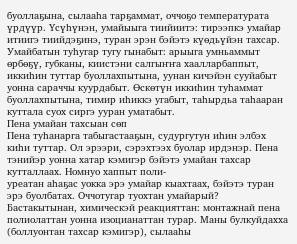буоллаҕына, сылааһа тарҕаммат, оччоҕо температурата үрдүүр. Үсүһүнэн, умайыыга тиийиитэ: тирээпкэ умайар итиигэ тиийдэҕинэ, туран эрэн бэйэтэ күөдьүйэн тахсар.
Умайбатын туһугар тугу гынабыт: арыыга умньаммыт өрбөҕү, губканы, киистэни салгыҥҥа хаалларбаппыт, иккиһин туттар буоллахпытына, уунан кичэйэн сууйабыт уонна сараччы куурдабыт. Өскөтүн иккиһин туһаммат буоллахпытына, тимир иһиккэ угабыт, таһырдьа таһааран куттала суох сиргэ ууран уматабыт.
Пена умайан тахсыан сөп
Пена туһанарга табыгастааҕын, судургутун иһин элбэх киһи туттар. Ол эрээри, сэрэхтээх буолар ирдэнэр. Пена тэнийэр уонна хатар кэмигэр бэйэтэ умайан тахсар кутталлаах. Номнуо хаппыт поли-
уреатан аһаҕас уокка эрэ умайар кыахтаах, бэйэтэ туран эрэ буолбатах. Оччотугар туохтан умайарый? Бастакытынан, химическэй реакцияттан: монтажнай пена полиолаттан уонна изоцианаттан турар. Маны булкуйдахха (боллуонтан тахсар кэмигэр), сылааһы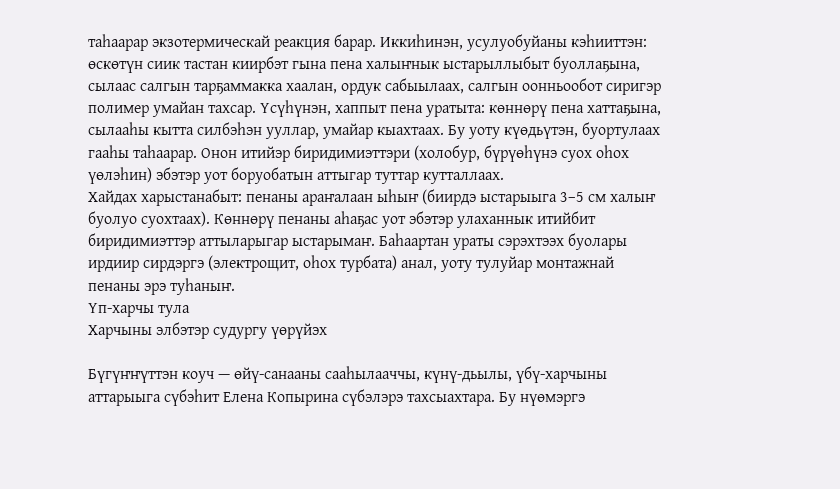таһаарар экзотермическай реакция барар. Иккиһинэн, усулуобуйаны кэһииттэн: өскөтүн сиик тастан киирбэт гына пена халыҥнык ыстарыллыбыт буоллаҕына, сылаас салгын тарҕаммакка хаалан, ордук сабыылаах, салгын оонньообот сиригэр полимер умайан тахсар. Үсүһүнэн, хаппыт пена уратыта: көннөрү пена хаттаҕына, сылааһы кытта силбэһэн ууллар, умайар кыахтаах. Бу уоту күөдьүтэн, буортулаах гааһы таһаарар. Онон итийэр биридимиэттэри (холобур, бүрүөһүнэ суох оһох үөлэһин) эбэтэр уот боруобатын аттыгар туттар кутталлаах.
Хайдах харыстанабыт: пенаны араҥалаан ыһыҥ (биирдэ ыстарыыга 3–5 см халыҥ буолуо суохтаах). Көннөрү пенаны аһаҕас уот эбэтэр улаханнык итийбит биридимиэттэр аттыларыгар ыстарымаҥ. Баһаартан ураты сэрэхтээх буолары ирдиир сирдэргэ (электрощит, оһох турбата) анал, уоту тулуйар монтажнай пенаны эрэ туһаныҥ.
Үп-харчы тула
Харчыны элбэтэр судургу үөрүйэх

Бүгүҥҥүттэн коуч — өйү-санааны сааһылааччы, күнү-дьылы, үбү-харчыны аттарыыга сүбэһит Елена Копырина сүбэлэрэ тахсыахтара. Бу нүөмэргэ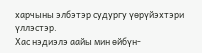харчыны элбэтэр судургу үөрүйэхтэри үллэстэр.
Хас нэдиэлэ аайы мин өйбүн-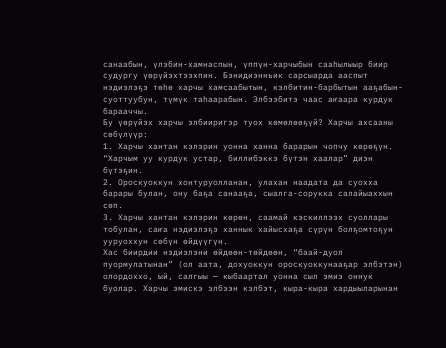санаабын, үлэбин-хамнаспын, үппүн-харчыбын сааһылыыр биир судургу үөрүйэхтээхпин. Бэнидиэнньик сарсыарда ааспыт нэдиэлэҕэ төһө харчы хамсаабытын, кэлбитин-барбытын ааҕабын-суоттуубун, түмүк таһаарабын. Элбээбитэ чаас аҥаара курдук барааччы.
Бу үөрүйэх харчы элбииригэр туох көмөлөөҕүй? Харчы ахсааны сөбүлүүр:
1. Харчы хантан кэлэрин уонна ханна барарын чопчу көрөҕүн. “Харчым уу курдук устар, биллибэккэ бүтэн хаалар” диэн бүтэҕин.
2. Ороскуоккун хонтуруолланан, улахан наадата да суохха барары булан, ону баҕа санааҕа, сыалга-сорукка салайыаххын сөп.
3. Харчы хантан кэлэрин көрөн, саамай кэскиллээх суоллары тобулан, саҥа нэдиэлэҕэ ханнык хайысхаҕа сүрүн болҕомтоҕун ууруоххун сөбүн өйдүүгүн.
Хас биирдии нэдиэлэни өйдөөн-төйдөөн, “баай-дуол пуормулатынан” (ол аата, дохуоккун ороскуоккунааҕар элбэтэн) олордоххо, ый, салгыы — кыбаартал уонна сыл эмиэ оннук буолар. Харчы эмискэ элбээн кэлбэт, кыра-кыра хардыыларынан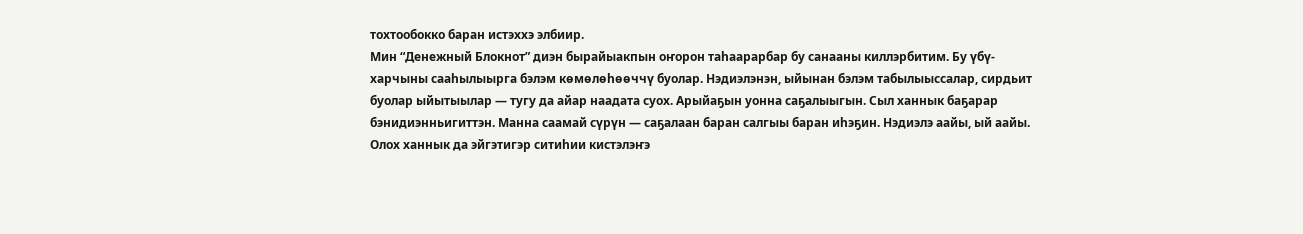тохтообокко баран истэххэ элбиир.
Мин “Денежный Блокнот” диэн бырайыакпын оҥорон таһаарарбар бу санааны киллэрбитим. Бу үбү-харчыны сааһылыырга бэлэм көмөлөһөөччү буолар. Нэдиэлэнэн, ыйынан бэлэм табылыыссалар, сирдьит буолар ыйытыылар — тугу да айар наадата суох. Арыйаҕын уонна саҕалыыгын. Сыл ханнык баҕарар бэнидиэнньигиттэн. Манна саамай сүрүн — саҕалаан баран салгыы баран иһэҕин. Нэдиэлэ аайы, ый аайы. Олох ханнык да эйгэтигэр ситиһии кистэлэҥэ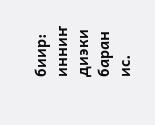биир: инниҥ диэки баран ис.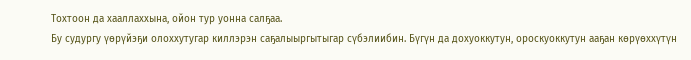Тохтоон да хааллаххына, ойон тур уонна салҕаа.
Бу судургу үөрүйэҕи олоххутугар киллэрэн саҕалыыргытыгар сүбэлиибин. Бүгүн да дохуоккутун, ороскуоккутун ааҕан көрүөххүтүн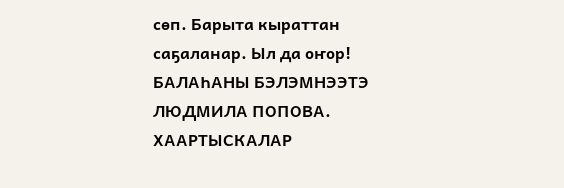сөп. Барыта кыраттан саҕаланар. Ыл да оҥор!
БАЛАҺАНЫ БЭЛЭМНЭЭТЭ ЛЮДМИЛА ПОПОВА.
ХААРТЫСКАЛАР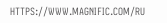HTTPS://WWW.MAGNIFIC.COM/RU